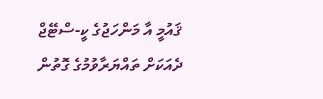ޤައުމީ އާ މަންހަޖުގެ ކީ-ސްޓޭޖް ދެއަކަށް ތައްޔަރާވުމުގެ ގޮތުން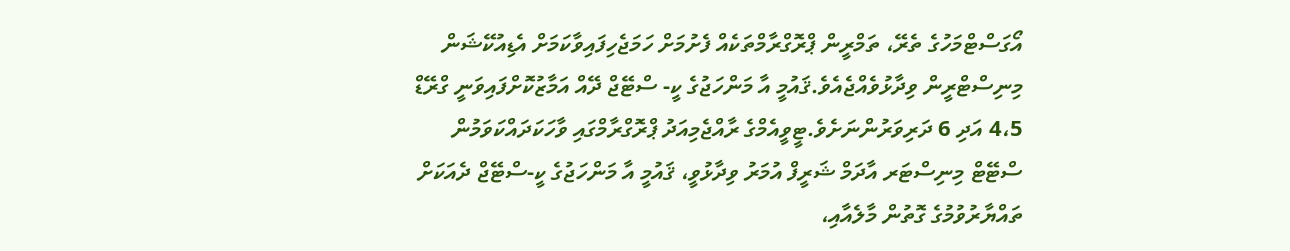އޯގަސްޓްމަހުގެ ތެރޭ، ތަމްރީން ޕްރޮގްރާމްތަކެއް ފެށުމަށް ހަމަޖެހިފައިވާކަމަށް އެޑިއުކޭޝަން މިނިސްޓްރީން ވިދާޅުވެއްޖެއެވެ.ޤައުމީ އާ މަންހަޖުގެ ކީ- ސްޓޭޖް ދޭއް އަމާޒުކޮށްފައިވަނީ ގްރޭޑް 4،5 އަދި 6 ދަރިވަރުންނަށެވެ.ޓީވީއެމްގެ ރާއްޖެމިއަދު ޕްރޮގްރާމްގައި ވާހަކަދައްކަވަމުން ސްޓޭޓް މިނިސްޓަރ އާދަމް ޝަރީފް އުމަރު ވިދާޅުވީ، ޤައުމީ އާ މަންހަޖުގެ ކީ-ސްޓޭޖް ދެއަކަށް ތައްޔާރުވުމުގެ ގޮތުން މާލެއާއި،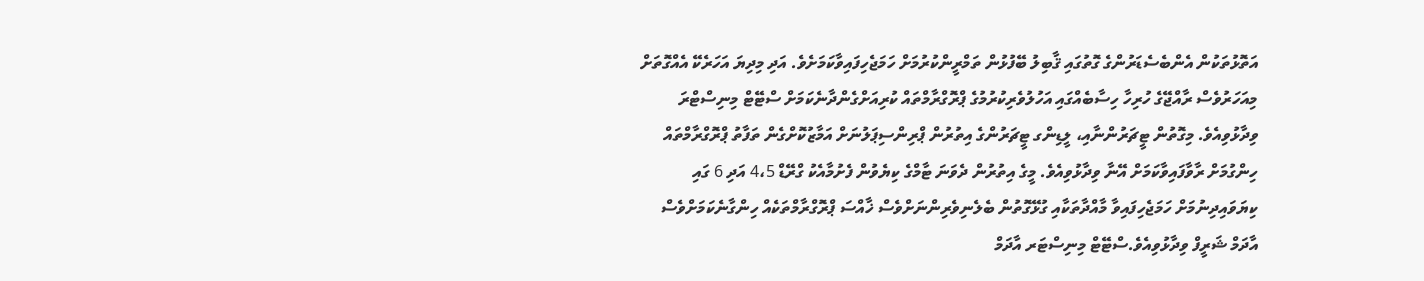އަތޮޅުތަކުން އެންބެސެޑަރުންގެ ގޮތުގައި ޤާބިލު ބޭފުޅުން ތަމްރީންކުރުމަށް ހަމަޖެހިފައިވާކަމަށެވެ. އަދި މިދިޔަ އަހަރެކޭ އެއްގޮތަށް މިއަހަރުވެސް ރާއްޖޭގެ ހުރިހާ ހިސާބެއްގައި އަހުލުވެރިކުރުމުގެ ޕްރޮގްރާމްތައް ކުރިއަށްގެންދާނެކަމަށް ސްޓޭޓް މިނިސްޓްރަ ވިދާޅުވިއެވެ. މިގޮތުން ޓީޗަރުންނާއި، ލީޑިންގ ޓީޗަރުންގެ އިތުރުން ޕްރިންސިޕަލުނަށް އަމާޒުކޮށްގެން ތަފާތު ޕްރޮގްރާމްތައް ހިންގުމަށް ރާވާފައިވާކަމަށް އޭނާ ވިދާޅުވިއެވެ. މީގެ އިތުރުން ދެވަނަ ޓާމްގެ ކިޔެވުން ފެށުމާއެކު ގްރޭޑް 4،5 އަދި 6 ގައި ކިޔަވައިދިނުމަށް ހަމަޖެހިފައިވާ މާއްދާތަކާއި ގުޅޭގޮތުން ބެލެނިވެރިންނަށްވެސް ޚާއްސަ ޕްރޮގްރާމްތަކެއް ހިންގާނެކަމަށްވެސް އާދަމް ޝަރީފް ވިދާޅުވިއެވެ.ސްޓޭޓް މިނިސްޓަރ އާދަމް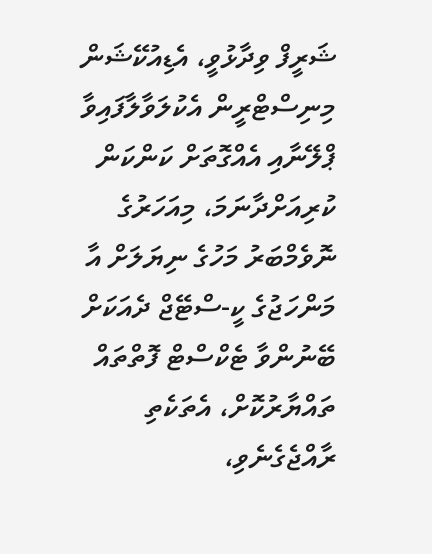ޝަރީފް ވިދާޅުވީ، އެޑިއުކޭޝަން މިނިސްޓްރީން އެކުލަވާލާފައިވާ ޕްލޭނާއި އެއްގޮތަށް ކަންކަން ކުރިއަށްދާނަމަ، މިއަހަރުގެ ނޮވެމްބަރު މަހުގެ ނިޔަލަށް އާ މަންހަޖުގެ ކީ-ސްޓޭޖް ދެއަކަށް ބޭނުންވާ ޓެކްސްޓް ފޮތްތައް ތައްޔާރުކޮށް، އެތަކެތި ރާއްޖެގެނެވި،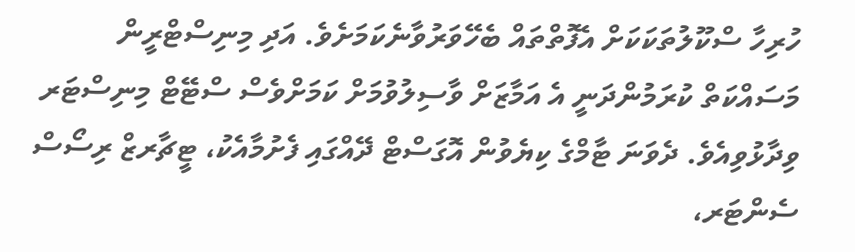ހުރިހާ ސްކޫލުތަކަކަށް އެފޮތްތައް ބެހޭވަރުވާނެކަމަށެވެ. އަދި މިނިސްޓްރީން މަސައްކަތް ކުރަމުންދަނީ އެ އަމާޒަށް ވާސިލުވުމަށް ކަމަށްވެސް ސްޓޭޓް މިނިސްޓަރ ވިދާޅުވިއެވެ. ދެވަނަ ޓާމްގެ ކިޔެވުން އޮގަސްޓް ދޭއްގައި ފެށުމާއެކު، ޓީޗާރޒް ރިސޯސް ސެންޓަރ،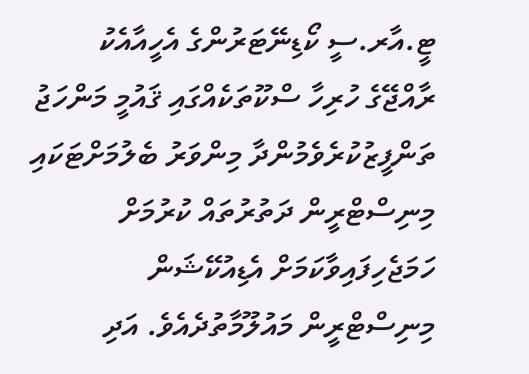ޓީ.އާރ.ސީ ކޯޑިނޭޓަރުންގެ އެހީއާއެކު ރާއްޖޭގެ ހުރިހާ ސްކޫތަކެއްގައި ޤައުމީ މަންހަޖު ތަންފީޒުކުރެވެމުންދާ މިންވަރު ބެލުމަށްޓަކައި މިނިސްޓްރީން ދަތުރުތައް ކުރުމަށް ހަމަޖެހިފައިވާކަމަށް އެޑިއުކޭޝަން މިނިސްޓްރީން މައުލޫމާތުދެއެވެ. އަދި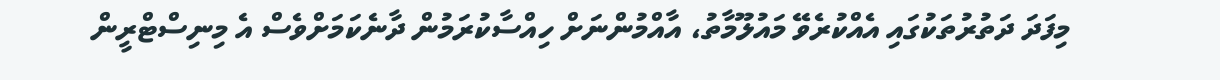މިފަދަ ދަތުރުތަކުގައި އެއްކުރެވޭ މައުލޫމާތު، އާއްމުންނަށް ހިއްސާކުރަމުން ދާނެކަމަށްވެސް އެ މިނިސްޓްރީން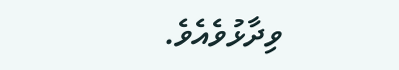ވިދާޅުވެއެވެ.